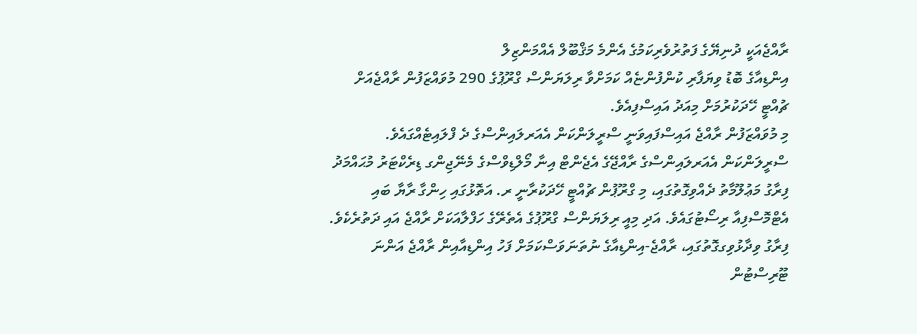ރާއްޖެއަކީ ދުނިޔޭގެ ފަތުރުވެރިކަމުގެ އެންމެ މަޤްބޫލް އެއްމަންޒިލް
އިންޑިއާގެ ބޮޑު ވިޔަފާރި ކުންފުންޏެއް ކަމަށްވާ ރިލަޔަންސް ގްރޫޕުގެ 290 މުވައްޒަފުން ރާއްޖެއަށް ޗުއްޓީ ހޭދަކުރުމަށް މިއަދު އައިސްފިއެވެ.
މި މުވައްޒަފުން ރާއްޖެ އައިސްފައިވަނީ ސްރީލަންކަން އެއަރލައިންސްގެ ދެ ފްލައިޓެއްގައެވެ.
ސްރީލަންކަން އެއަރލައިންސްގެ ރާއްޖޭގެ އެޖެންޓް އިނާ މޯލްޑިވްސްގެ މެނޭޖިންގ ޑިރެކްޓަރު މުޙައްމަދު ފިރާގު މަޢުލޫމާތު ދެއްވިގޮތުގައި، މި ގްރޫޕުން ޗުއްޓީ ހޭދަކުރާނީ ރ. އަތޮޅުގައި ހިންގާ ރާޔާ ބައި އެޓްމޮސްފިއާ ރިސޯޓުގައެވެ. އަދި މިއީ ރިލަޔަންސް ގްރޫޕުގެ އެތެރޭގެ ހަފްލާއަކަށް ރާއްޖެ އައި ދަތުރެކެވެ.
ފިރާގު ވިދާޅުވިގގޮތުގައި، ރާއްޖެ-އިންޑިއާގެ ނުތަނަވަސްކަމަށް ފަހު އިންޑިއާއިން ރާއްޖެ އަންނަ ޓޫރިސްޓުން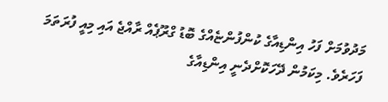މަދުވުމަށް ފަހު އިންޑިއާގެ ކުންފުންޏެއްގެ ބޮޑު ގްރޫޕެއް ރާއްޖެ އައި މިއީ ފުރަތަމަ ފަހަރެވެ. މިކަމުން ދޭހަކޮށްދެނީ އިންޑިއާގެ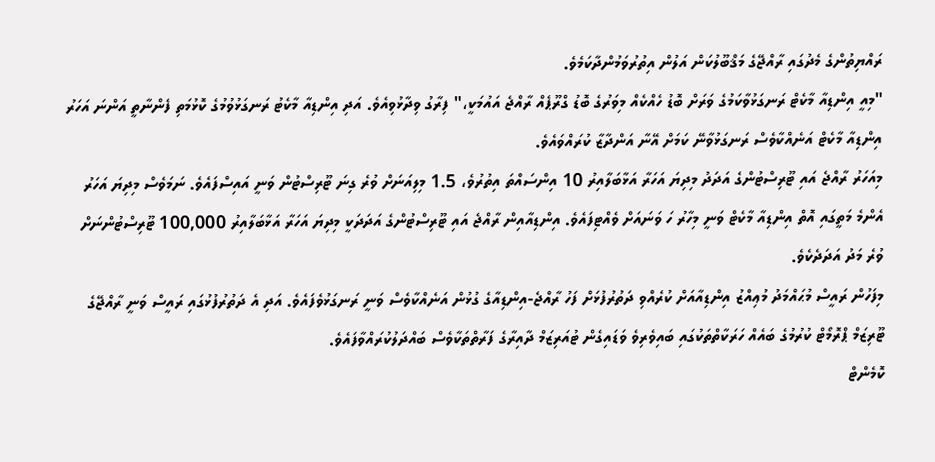ރައްޔިތުންގެ މެދުގައި ރާއްޖޭގެ މަޤްބޫލުކަން އަލުން އިތުރުވަމުންދާކަމެވެ.
"މިއީ އިންޑިއާ މާކެޓް ރަނގަޅުވާކަމުގެ ވަރަށް ބޮޑު ހެއްކެއް މިވަރުގެ ބޮޑު ގްރޫޕެއް ރާއްޖެ އައުމަކީ،" ފިރާގު ވިދާޅުވިއެވެ. އަދި އިންޑިއާ މާކެޓު ރަނގަޅުވުމުގެ ކޮޅުމަތި ފެންނާތީ އަންނަ އަހަރު އިންޑިއާ މާކެޓް އަނެއްކާވެސް ރަނގަޅުވާނޭ ކަމަށް އޭނާ އަންދާޒާ ކުރައްވައެވެ.
މިއަހަރު ރާއްޖެ އައި ޓޫރިސްޓުންގެ އަދަދު މިދިޔަ އަހަރާ އަޅާބަލާއިރު 10 އިންސައްތަ އިތުރުވެ، 1.5 މިލިއަނަށް ވުރެ ގިނަ ޓޫރިސްޓުން ވަނީ އައިސްފައެވެ. ނަމަވެސް މިދިޔަ އަހަރު އެންމެ މަތީގައި އޮތް އިންޑިއާ މާކެޓް ވަނީ މިހާރު ހަ ވަނައަށް ވެއްޓިފައެވެ. އިންޑިއާއިން ރާއްޖެ އައި ޓޫރިސްޓުންގެ އަދަދަކީ މިދިޔަ އަހަރާ އަޅާބަލާއިރު 100,000 ޓޫރިސްޓުންނަށް ވުރެ މަދު އަދަދެކެވެ.
މިފަހުން ރައީސް މުޙައްމަދު މުޢިއްޒު އިންޑިއާއަށް ކުރެއްވި ދަތުރުފުޅަށް ފަހު ރާއްޖެ-އިންޑިއާގެ ގުޅުން އަނެއްކާވެސް ވަނީ ރަނގަޅުވެފައެވެ. އަދި އެ ދަތުރުފުޅުގައި ރައީސް ވަނީ ރާއްޖޭގެ ޓޫރިޒަމް ޕްރޮމޯޓް ކުރުމުގެ ބައެއް ހަރަކާތްތަކުގައި ބައިވެރިވެ ވަޑައިގެން ޓުއަރިޒަމް ދާއިރާގެ ފަރާތްތަކާވެސް ބައްދަލުކުރައްވާފައެވެ.
ކޮމެންޓް